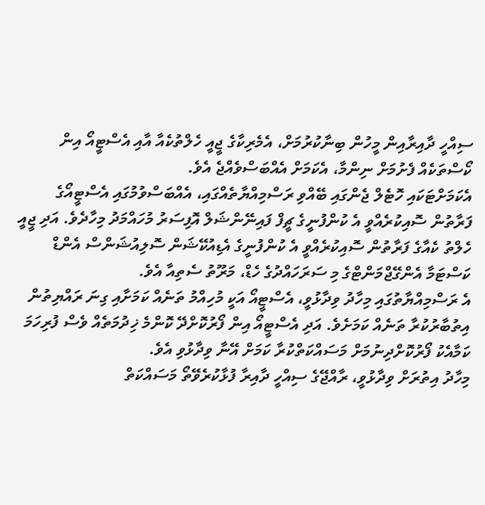ސިއްހީ ދާއިރާއިން މީހުން ބިނާކުރުމަށް، އެމެރިކާގެ ޖީއީ ހެލްތުކެއާ އާއި އެސްޓީއޯ އިން ކޯސްތަކެއް ފެށުމަށް ނިންމާ، އެކަމަށް އެއްބަސްވެއްޖެ އެވެ.
އެކަމަށްޓަކައި ހޮޓެލް ޖެންގައި ބޭއްވި ރަސްމިއްޔާތެއްގައި، އެއްބަސްވުމުގައި އެސްޓީއޯގެ ފަރާތުން ސޮއިކުރެއްވީ އެ ކުންފުނީގެ ޗީފް ފައިނޭންޝަލް އޮފިސަރު މުހައްމަދު މިހާދެވެ. އަދި ޖީއީ ހެލްތު ކެއާގެ ފަރާތުން ސޮއިކުރެއްވީ އެ ކުންފުނީގެ އެޑިއުކޭޝަން ސޮލިއުޝަންސް އެންޑް ކަސްޓަމާ އެންގޭޖްމަންޓްގެ މި ސަރަހައްދުގެ ހެޑް، މަރޫތު ސެތިއާ އެވެ.
އެ ރަސްމިއްޔާތުގައި މިހާދު ވިދާޅުވީ، އެސްޓީއޯ އަކީ މުހިއްމު ތަނެއް ކަމަށާއި ގިނަ ރައްޔިތުން އިތުބާރުކުރާ ތަނެއް ކަމަށެވެ. އަދި އެސްޓީއޯ އިން ފޯރުކޮށްދޭ ކޮންމެ ޚިދުމަތެއް ވެސް ފުރިހަމަ ކަމާއެކު ފޯރުކޮށްދިނުމަށް މަސައްކަތްކުރާ ކަމަށް އޭނާ ވިދާޅުވި އެވެ.
މިހާދު އިތުރަށް ވިދާޅުވީ، ރާއްޖޭގެ ސިއްހީ ދާއިރާ ފުޅާކުރެވޭތޯ މަސައްކަތް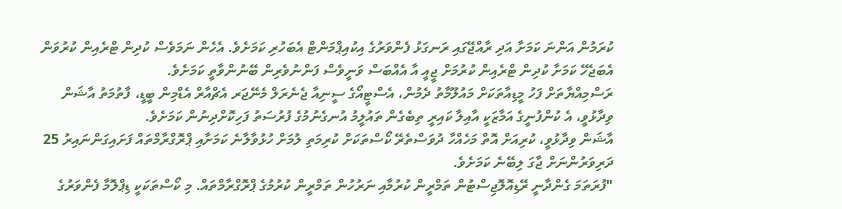ކުރަމުން އަންނަ ކަމަށާ އަދި ރާއްޖޭގައި ރަނގަޅު ފެންވަރުގެ އިކުއިޕްމަންޓް އެބަހުރި ކަމަށެވެ. އެހެން ނަމަވެސް ކުދިން ޓްރެއިން ކުރުވަން އެބަޖެހޭ ކަމަށާ ކުދިން ޓްރެއިން ކުރުމަށް ޖީއީ އާ އެއްބަސް ވަނީވެސް ފަންނުވެރިން ބޭނުންވާތީ ކަމަށެވެ.
ރަސްމިއްޔާތަށް ފަހު މީޑިއާތަކަށް މައުލޫމާތު ދެމުން، އެސްޓީއޯގެ ސީނިއާ ޖެނެރަލް މެނޭޖަރ އެޗްއާރް އެޑްމިން ބީޑީ، ފާތުމަތު އާޝަން ވިދާޅުވީ، އެ ކުންފުނީގެ އަމާޒަކީ އާއިލާ ކައިރީ ތިބެގެން ތައުލީމު އުނގެނުމުގެ ފުރުސަތު ފަހިކޮށްދިނުން ކަމަށެވެ.
އާޝަން ވިދާޅުވީ، ކުރިއަށް އޮތް މަހެއްހާ ދުވަސްތެރޭ ކޯސްތަކަށް ކުރިމަތި ލުމަށް ހުޅުވާލާނެ ކަމަށާއި ޕްރޮގްރާމްތައް ފަށައިގަންނައިރު 25 ދަރިވަރުންނަށް ޖާގަ ލިބޭނެ ކަމަށެވެ.
"ފުރަތަމަ ގެންދާނީ ރޭޑިއޮލޮޖިސްޓުން ތަމްރީން ކުރުމާއި ނަރުހުން ތަމްރީން ކުރުމުގެ ޕްރޮގްރާމްތައް. މި ކޯސްތަކަކީ ޑިޕްލޮމާ ފެންވަރުގެ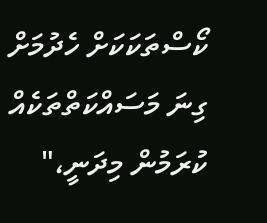ކޯސްތަކަކަށް ހެދުމަށް ގިނަ މަސައްކަތްތަކެއް ކުރަމުން މިދަނީ،"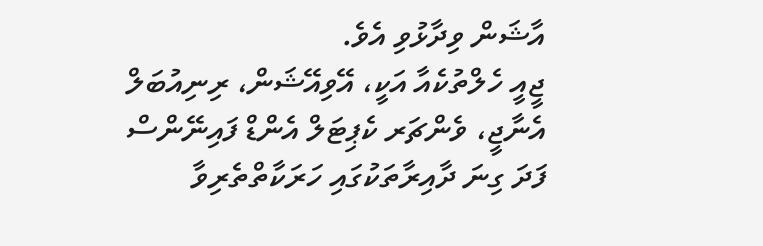އާޝަން ވިދާޅުވި އެވެ.
ޖީއީ ހެލްތުކެއާ އަކީ، އޭވިއޭޝަން، ރިނިއުބަލް އެނާޖީ، ވެންޗަރ ކެޕިޓަލް އެންޑް ފައިނޭންސް ފަދަ ގިނަ ދާއިރާތަކުގައި ހަރަކާތްތެރިވާ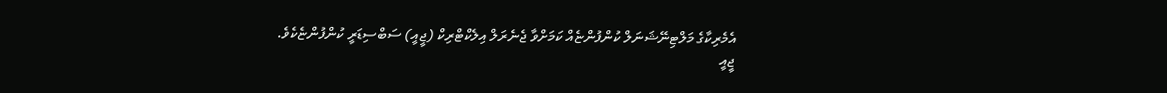އެމެރިކާގެ މަލްޓިނޭޝަނަލް ކުންފުންޏެއް ކަމަށްވާ ޖެނެރަލް އިލެކްޓްރިކް (ޖީއީ) ސަބްސިޑަރީ ކުންފުންޏެކެވެ.
ޖީއީ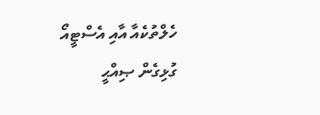ހެލްތުކެއާ އާއި އެސްޓީއޯ ގުޅިގެން ޞިއްޙީ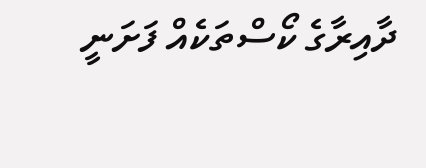ދާއިރާގެ ކޯސްތަކެއް ފަށަނީ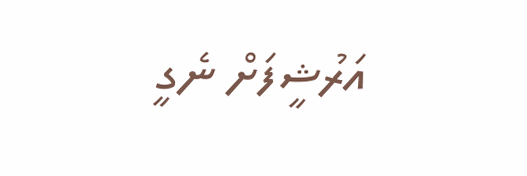އަރުޝީފަށް ނެގީ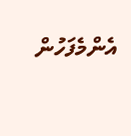އެންމެފަހުން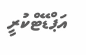އަޕްޑޭޓްކުރީ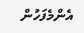އެންމެފަހުން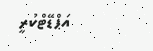އަޕްޑޭޓްކުރީ